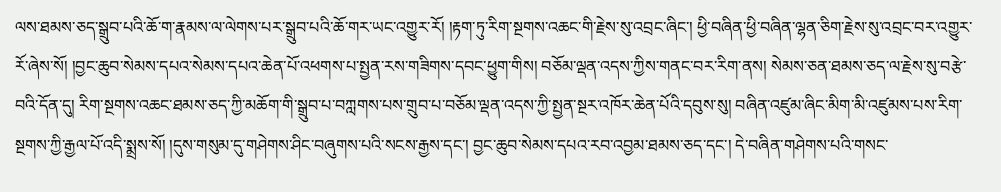ལས་ཐམས་ཅད་སྒྲུབ་པའི་ཆོ་ག་རྣམས་ལ་ལེགས་པར་སྒྲུབ་པའི་ཆོ་གར་ཡང་འགྱུར་རོ། །རྟག་ཏུ་རིག་སྔགས་འཆང་གི་རྗེས་སུ་འབྲང་ཞིང་། ཕྱི་བཞིན་ཕྱི་བཞིན་ལྷན་ཅིག་རྗེས་སུ་འབྲང་བར་འགྱུར་རོ་ཞེས་སོ། །བྱང་ཆུབ་སེམས་དཔའ་སེམས་དཔའ་ཆེན་པོ་འཕགས་པ་སྤྱན་རས་གཟིགས་དབང་ཕྱུག་གིས། བཅོམ་ལྡན་འདས་ཀྱིས་གནང་བར་རིག་ནས། སེམས་ཅན་ཐམས་ཅད་ལ་རྗེས་སུ་བརྩེ་བའི་དོན་དུ། རིག་སྔགས་འཆང་ཐམས་ཅད་ཀྱི་མཆོག་གི་སྒྲུབ་པ་བཀླགས་པས་གྲུབ་པ་བཅོམ་ལྡན་འདས་ཀྱི་སྤྱན་སྔར་འཁོར་ཆེན་པོའི་དབུས་སུ། བཞིན་འཛུམ་ཞིང་མིག་མི་འཛུམས་པས་རིག་སྔགས་ཀྱི་རྒྱལ་པོ་འདི་སྨྲས་སོ། །དུས་གསུམ་དུ་གཤེགས་ཤིང་བཞུགས་པའི་སངས་རྒྱས་དང་། བྱང་ཆུབ་སེམས་དཔའ་རབ་འབྱམ་ཐམས་ཅད་དང་། དེ་བཞིན་གཤེགས་པའི་གསང་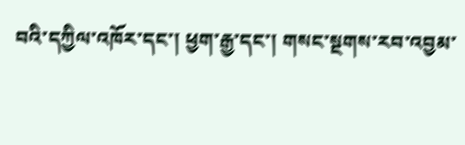བའི་དཀྱིལ་འཁོར་དང་། ཕྱག་རྒྱ་དང་། གསང་སྔགས་རབ་འབྱམ་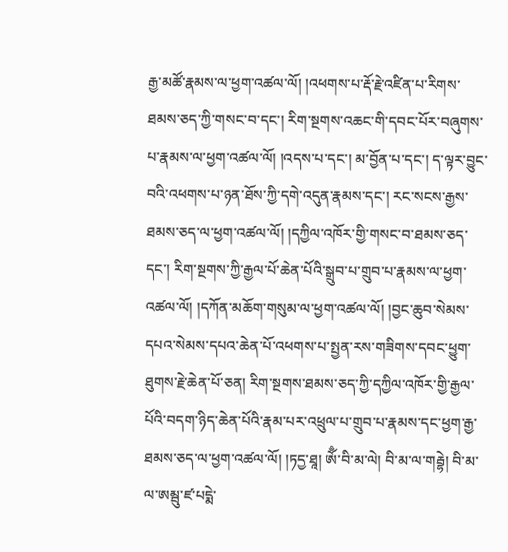རྒྱ་མཚོ་རྣམས་ལ་ཕྱག་འཚལ་ལོ། །འཕགས་པ་རྡོ་རྗེ་འཛིན་པ་རིགས་ཐམས་ཅད་ཀྱི་གསང་བ་དང་། རིག་སྔགས་འཆང་གི་དབང་པོར་བཞུགས་པ་རྣམས་ལ་ཕྱག་འཚལ་ལོ། །འདས་པ་དང་། མ་བྱོན་པ་དང་། ད་ལྟར་བྱུང་བའི་འཕགས་པ་ཉན་ཐོས་ཀྱི་དགེ་འདུན་རྣམས་དང་། རང་སངས་རྒྱས་ཐམས་ཅད་ལ་ཕྱག་འཚལ་ལོ། །དཀྱིལ་འཁོར་གྱི་གསང་བ་ཐམས་ཅད་དང་། རིག་སྔགས་ཀྱི་རྒྱལ་པོ་ཆེན་པོའི་སྒྲུབ་པ་གྲུབ་པ་རྣམས་ལ་ཕྱག་འཚལ་ལོ། །དཀོན་མཆོག་གསུམ་ལ་ཕྱག་འཚལ་ལོ། །བྱང་ཆུབ་སེམས་དཔའ་སེམས་དཔའ་ཆེན་པོ་འཕགས་པ་སྤྱན་རས་གཟིགས་དབང་ཕྱུག་ཐུགས་རྗེ་ཆེན་པོ་ཅན། རིག་སྔགས་ཐམས་ཅད་ཀྱི་དཀྱིལ་འཁོར་གྱི་རྒྱལ་པོའི་བདག་ཉིད་ཆེན་པོའི་རྣམ་པར་འཕྲུལ་པ་གྲུབ་པ་རྣམས་དང་ཕྱག་རྒྱ་ཐམས་ཅད་ལ་ཕྱག་འཚལ་ལོ། །ཏདྱ་ཐཱ། ཨོྃ་བི་མ་ལེ། བི་མ་ལ་གརྦྷེ། བི་མ་ལ་ཨམྦུ་ཛ་པདྨེ་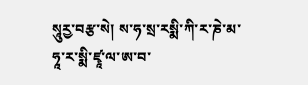སཱུརྱ་བརྩ་སེ། ས་ཧ་སྲ་རསྨི་ཀི་ར་ཎེ་མ་ཧཱ་ར་སྨི་ཛྭཱ་ལ་ཨ་བ་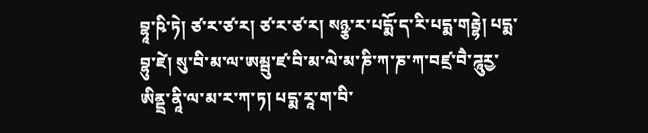བྷཱ་ཥི་ཏེ། ཙ་ར་ཙ་ར། ཙ་ར་ཙ་ར། སཉྩ་ར་པདྨོ་ད་རི་པདྨ་གརྦྷེ། པདྨ་བྷུ་ཛེ། སུ་བི་མ་ལ་ཨམྦུ་ཛ་བི་མ་ལེ་མ་ཎི་ཀ་ཎ་ཀ་བཛྲ་བཻ་ཌཱུརྱ་ཨིནྡྲ་ནཱི་ལ་མ་ར་ཀ་ཏ། པདྨ་རཱ་ག་བི་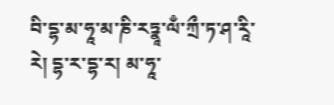བི་དྷ་མ་ཧཱ་མ་ཎི་རཏྣཱ་ལྃ་ཀྲྀ་ཏ་ཤ་རཱི་རེ། དྷ་ར་དྷ་ར། མ་ཧཱ་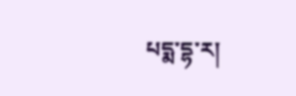པདྨ་དྷ་ར།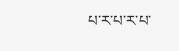པ་ར་པ་ར་པ་